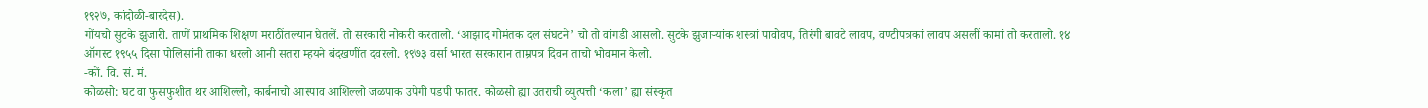१९२७, कांदोळी-बारदेस).
गोंयचो सुटके झुजारी. ताणें प्राथमिक शिक्षण मराठींतल्यान घेतलें. तो सरकारी नोकरी करतालो. ‘आझाद गोमंतक दल संघटने’ चो तो वांगडी आसलो. सुटके झुजाऱ्यांक शस्त्रां पावोवप, तिरंगी बावटे लावप, वण्टीपत्रकां लावप असलीं कामां तो करतालो. १४ ऑगस्ट १९५५ दिसा पोलिसांनी ताका धरलो आनी सतरा म्हयने बंदखणींत दवरलो. १९७३ वर्सा भारत सरकारान ताम्रपत्र दिवन ताचो भोवमान केलो.
-कों. वि. सं. मं.
कोळसो: घट वा फुसफुशीत थर आशिल्लो, कार्बनाचो आस्पाव आशिल्लो जळपाक उपेगी पडपी फातर. कोळसो ह्या उतराची व्युत्पत्ती ‘कला’ ह्या संस्कृत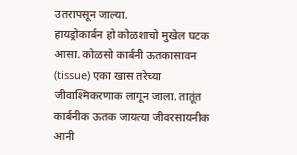उतरापसून जाल्या.
हायड्रोकार्बन हो कोळशाचो मुखेल घटक आसा. कोळसो कार्बनी ऊतकासावन (tissue) एका खास तरेच्या जीवाश्मिकरणाक लागून जाला. तातूंत कार्बनीक ऊतक जायत्या जीवरसायनीक आनी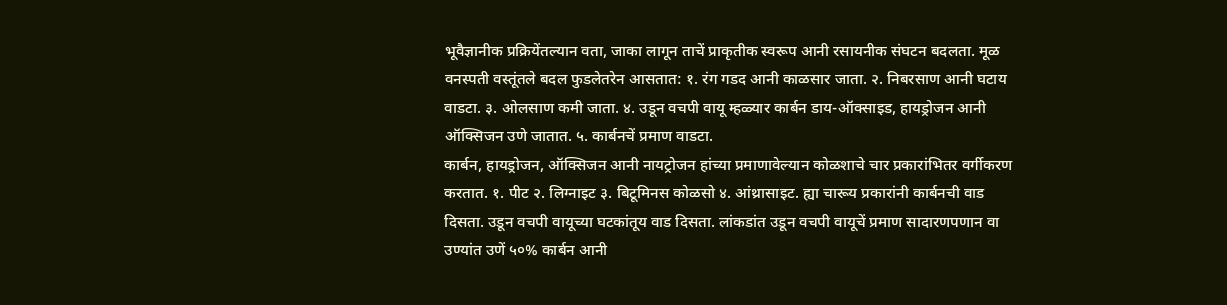भूवैज्ञानीक प्रक्रियेंतल्यान वता, जाका लागून ताचें प्राकृतीक स्वरूप आनी रसायनीक संघटन बदलता. मूळ वनस्पती वस्तूंतले बदल फुडलेतरेन आसतात: १. रंग गडद आनी काळसार जाता. २. निबरसाण आनी घटाय वाडटा. ३. ओलसाण कमी जाता. ४. उडून वचपी वायू म्हळ्यार कार्बन डाय-ऑक्साइड, हायड्रोजन आनी ऑक्सिजन उणे जातात. ५. कार्बनचें प्रमाण वाडटा.
कार्बन, हायड्रोजन, ऑक्सिजन आनी नायट्रोजन हांच्या प्रमाणावेल्यान कोळशाचे चार प्रकारांभितर वर्गीकरण करतात. १. पीट २. लिग्नाइट ३. बिटूमिनस कोळसो ४. आंथ्रासाइट. ह्या चारूय प्रकारांनी कार्बनची वाड दिसता. उडून वचपी वायूच्या घटकांतूय वाड दिसता. लांकडांत उडून वचपी वायूचें प्रमाण सादारणपणान वा उण्यांत उणें ५०% कार्बन आनी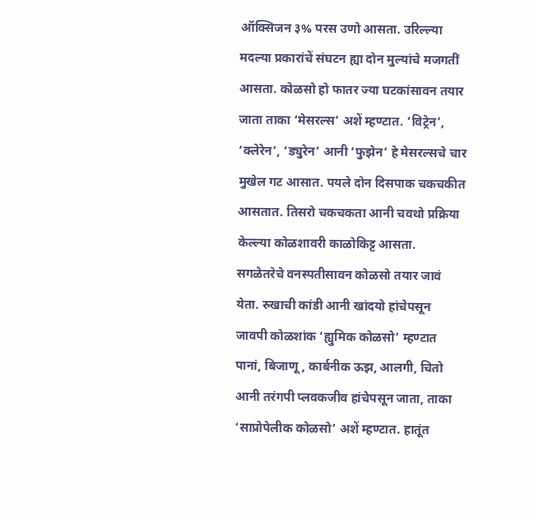ऑक्सिजन ३% परस उणो आसता. उरिल्ल्या मदल्या प्रकारांचें संघटन ह्या दोन मुल्यांचे मजगतीं आसता. कोळसो हो फातर ज्या घटकांसावन तयार जाता ताका ‘मेसरल्स’ अशें म्हण्टात. ‘विट्रेन’, ‘क्लेरेन’, ‘ड्युरेन’ आनी ‘फुझेन’ हे मेसरल्सचे चार मुखेल गट आसात. पयले दोन दिसपाक चकचकीत आसतात. तिसरो चकचकता आनी चवथो प्रक्रिया केल्ल्या कोळशावरी काळोकिट्ट आसता.
सगळेतरेचे वनस्पतीसावन कोळसो तयार जावं येता. रुखाची कांडी आनी खांदयो हांचेपसून जावपी कोळशांक ‘ह्युमिक कोळसो’ म्हण्टात पानां, बिजाणू, कार्बनीक ऊझ, आलगी, चितो आनी तरंगपी प्लवकजीव हांचेपसून जाता, ताका ‘साप्रोपेलीक कोळसो’ अशें म्हण्टात. हातूंत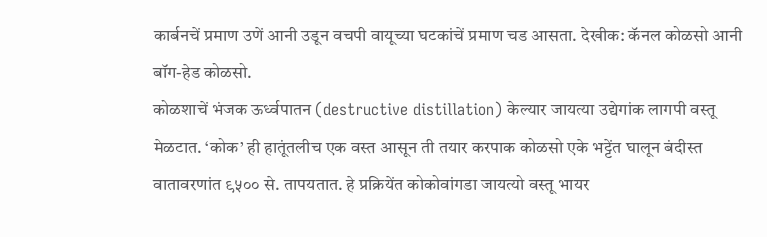कार्बनचें प्रमाण उणें आनी उडून वचपी वायूच्या घटकांचें प्रमाण चड आसता. देखीक: कॅनल कोळसो आनी बॉग-हेड कोळसो.
कोळशाचें भंजक ऊर्ध्वपातन (destructive distillation) केल्यार जायत्या उद्येगांक लागपी वस्तू मेळटात. ‘कोक’ ही हातूंतलीच एक वस्त आसून ती तयार करपाक कोळसो एके भट्टेंत घालून बंदीस्त वातावरणांत ९५०० से. तापयतात. हे प्रक्रियेंत कोकोवांगडा जायत्यो वस्तू भायर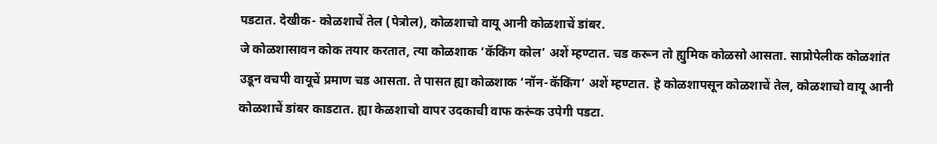पडटात. देखीक- कोळशाचें तेल (पेत्रोल), कोळशाचो वायू आनी कोळशाचें डांबर.
जे कोळशासावन कोक तयार करतात, त्या कोळशाक ‘कॅकिंग कोल’ अशें म्हण्टात. चड करून तो ह्युमिक कोळसो आसता. साप्रोपेलीक कोळशांत उडून वचपी वायूचें प्रमाण चड आसता. ते पासत ह्या कोळशाक ‘नॉन-कॅकिंग’ अशें म्हण्टात. हे कोळशापसून कोळशाचें तेल, कोळशाचो वायू आनी कोळशाचें डांबर काडटात. ह्या केळशाचो वापर उदकाची वाफ करूंक उपेगी पडटा.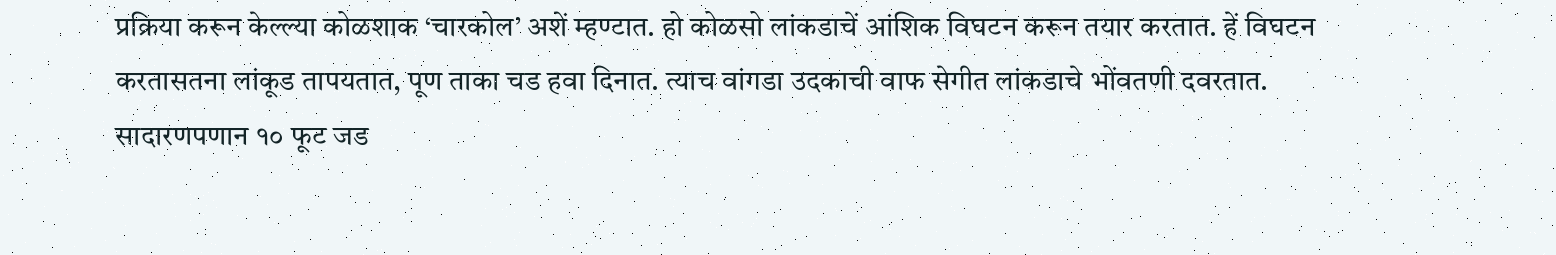प्रक्रिया करून केल्ल्या कोळशाक ‘चारकोल’ अशें म्हण्टात. हो कोळसो लांकडाचें आंशिक विघटन करून तयार करतात. हें विघटन करतासतना लांकूड तापयतात, पूण ताका चड हवा दिनात. त्याच वांगडा उदकाची वाफ सेगीत लांकडाचे भोंवतणी दवरतात.
सादारणपणान १० फूट जड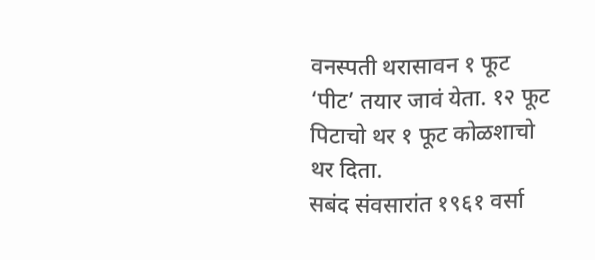वनस्पती थरासावन १ फूट ‘पीट’ तयार जावं येता. १२ फूट पिटाचो थर १ फूट कोळशाचो थर दिता.
सबंद संवसारांत १९६१ वर्सा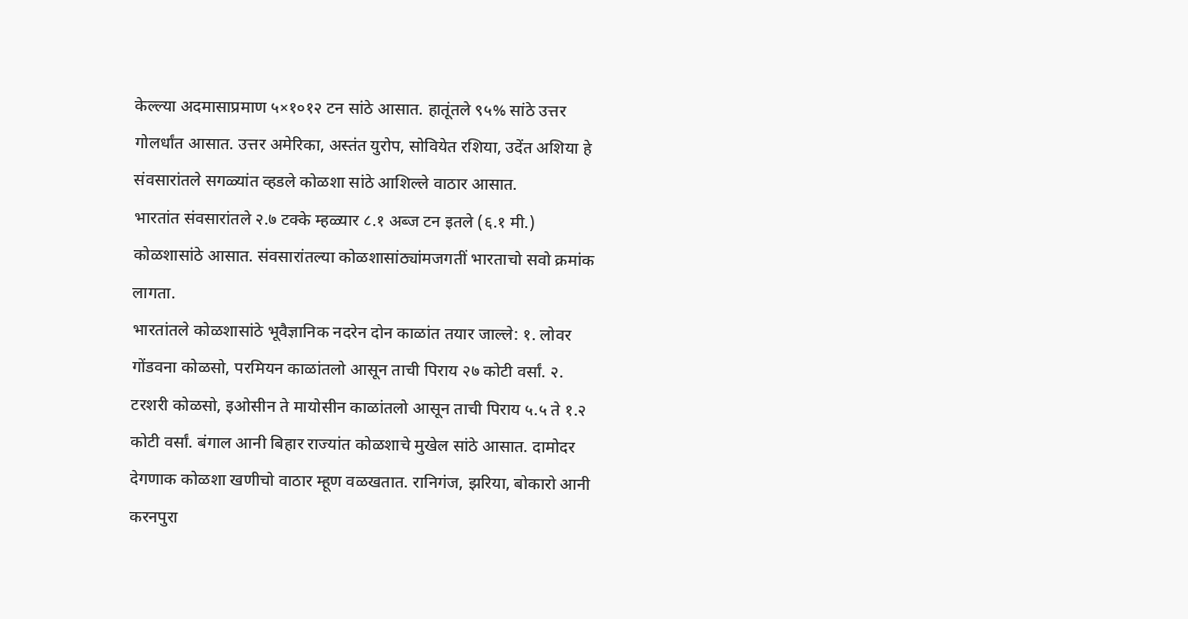केल्ल्या अदमासाप्रमाण ५×१०१२ टन सांठे आसात. हातूंतले ९५% सांठे उत्तर गोलर्धांत आसात. उत्तर अमेरिका, अस्तंत युरोप, सोवियेत रशिया, उदेंत अशिया हे संवसारांतले सगळ्यांत व्हडले कोळशा सांठे आशिल्ले वाठार आसात.
भारतांत संवसारांतले २.७ टक्के म्हळ्यार ८.१ अब्ज टन इतले (६.१ मी.) कोळशासांठे आसात. संवसारांतल्या कोळशासांठ्यांमजगतीं भारताचो सवो क्रमांक लागता.
भारतांतले कोळशासांठे भूवैज्ञानिक नदरेन दोन काळांत तयार जाल्ले: १. लोवर गोंडवना कोळसो, परमियन काळांतलो आसून ताची पिराय २७ कोटी वर्सां. २. टरशरी कोळसो, इओसीन ते मायोसीन काळांतलो आसून ताची पिराय ५.५ ते १.२ कोटी वर्सां. बंगाल आनी बिहार राज्यांत कोळशाचे मुखेल सांठे आसात. दामोदर देगणाक कोळशा खणीचो वाठार म्हूण वळखतात. रानिगंज, झरिया, बोकारो आनी करनपुरा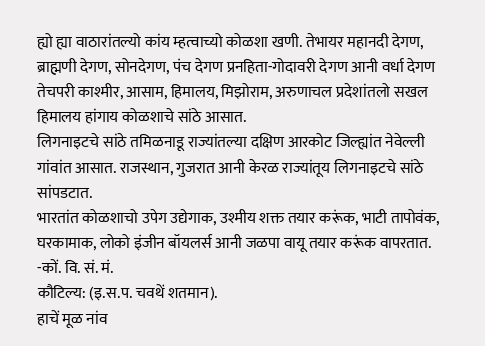ह्यो ह्या वाठारांतल्यो कांय म्हत्वाच्यो कोळशा खणी. तेभायर महानदी देगण, ब्राह्मणी देगण, सोनदेगण, पंच देगण प्रनहिता-गोदावरी देगण आनी वर्धा देगण तेचपरी काश्मीर, आसाम, हिमालय, मिझोराम, अरुणाचल प्रदेशांतलो सखल हिमालय हांगाय कोळशाचे सांठे आसात.
लिगनाइटचे सांठे तमिळनाडू राज्यांतल्या दक्षिण आरकोट जिल्ह्यांत नेवेल्ली गांवांत आसात. राजस्थान, गुजरात आनी केरळ राज्यांतूय लिगनाइटचे सांठे सांपडटात.
भारतांत कोळशाचो उपेग उद्येगाक, उश्मीय शक्त तयार करूंक, भाटी तापोवंक, घरकामाक, लोको इंजीन बॉयलर्स आनी जळपा वायू तयार करूंक वापरतात.
-कों. वि. सं. मं.
कौटिल्य: (इ.स.प. चवथें शतमान).
हाचें मूळ नांव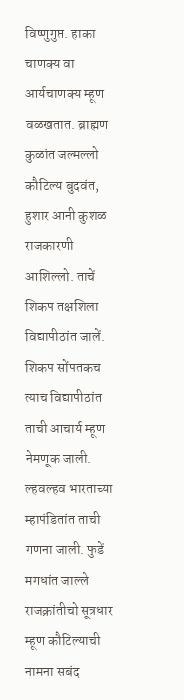विष्णुगुप्त. हाका चाणक्य वा आर्यचाणक्य म्हूण वळखतात. ब्राह्मण कुळांत जल्मल्लो कौटिल्य बुदवंत, हुशार आनी कुशळ राजकारणी आशिल्लो. ताचें शिकप तक्षशिला विद्यापीठांत जालें. शिकप सोंपतकच त्याच विद्यापीठांत ताची आचार्य म्हूण नेमणूक जाली. ल्हवल्हव भारताच्या म्हापंडितांत ताची गणना जाली. फुडें मगधांत जाल्ले राजक्रांतीचो सूत्रधार म्हूण कौटिल्याची नामना सबंद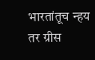भारतांतूच न्हय तर ग्रीस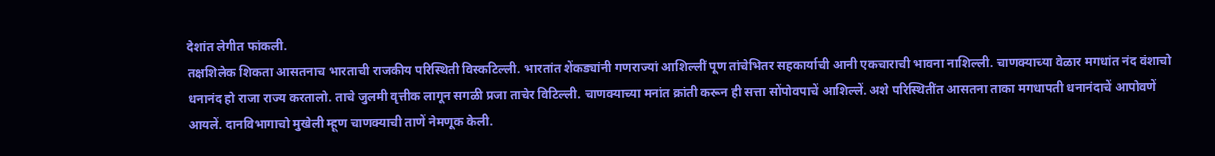देशांत लेगीत फांकली.
तक्षशिलेक शिकता आसतनाच भारताची राजकीय परिस्थिती विस्कटिल्ली. भारतांत शेंकड्यांनी गणराज्यां आशिल्लीं पूण तांचेभितर सहकार्याची आनी एकचाराची भावना नाशिल्ली. चाणक्याच्या वेळार मगधांत नंद वंशाचो धनानंद हो राजा राज्य करतालो. ताचे जुलमी वृत्तीक लागून सगळी प्रजा ताचेर विटिल्ली. चाणक्याच्या मनांत क्रांती करून ही सत्ता सोंपोवपाचें आशिल्लें. अशे परिस्थितींत आसतना ताका मगधापती धनानंदाचें आपोवणें आयलें. दानविभागाचो मुखेली म्हूण चाणक्याची ताणें नेमणूक केली.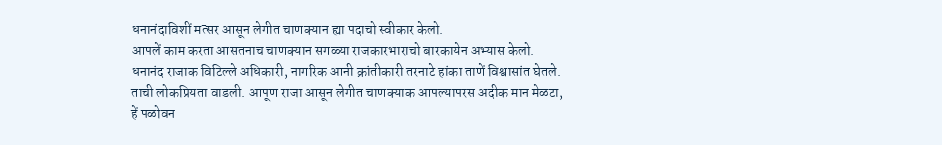धनानंदाविशीं मत्सर आसून लेगीत चाणक्यान ह्या पदाचो स्वीकार केलो.
आपलें काम करता आसतनाच चाणक्यान सगळ्या राजकारभाराचो बारकायेन अभ्यास केलो.
धनानंद राजाक विटिल्ले अधिकारी, नागरिक आनी क्रांतीकारी तरनाटे हांका ताणें विश्वासांत घेतले. ताची लोकप्रियता वाडली. आपूण राजा आसून लेगीत चाणक्याक आपल्यापरस अदीक मान मेळटा, हें पळोवन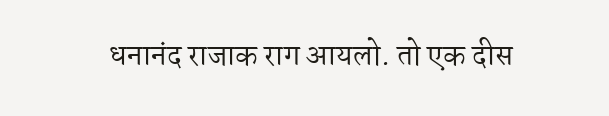धनानंद राजाक राग आयलो. तो एक दीस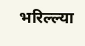भरिल्ल्या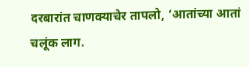दरबारांत चाणक्याचेर तापलो, ‘आतांच्या आतां चलूंक लाग.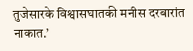तुजेसारके विश्वासघातकी मनीस दरबारांत नाकात.’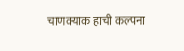चाणक्याक हाची कल्पना